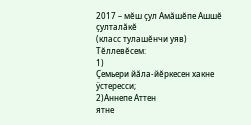2017 – мĕш ҫул Амӑшĕпе Ашшĕ ҫулталӑкĕ
(класс тулашĕнчи уяв)
Тĕллевĕсем:
1)
Çемьери йӑла-йĕркесен хакне ÿстересси;
2)Аннепе Аттен
ятне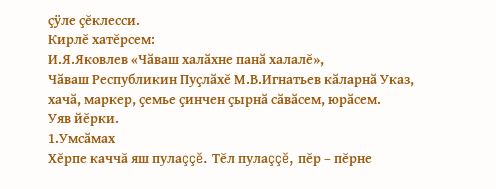ҫÿле ҫĕклесси.
Кирлĕ хатĕрсем:
И.Я.Яковлев «Чӑваш халӑхне панӑ халалĕ»,
Чӑваш Республикин Пуҫлӑхĕ М.В.Игнатьев кӑларнӑ Указ,
хачӑ, маркер, ҫемье ҫинчен ҫырнӑ сӑвӑсем, юрӑсем.
Уяв йĕрки.
1.Умсӑмах
Хĕрпе каччă яш пулаççĕ. Тĕл пулаççĕ, пĕр – пĕрне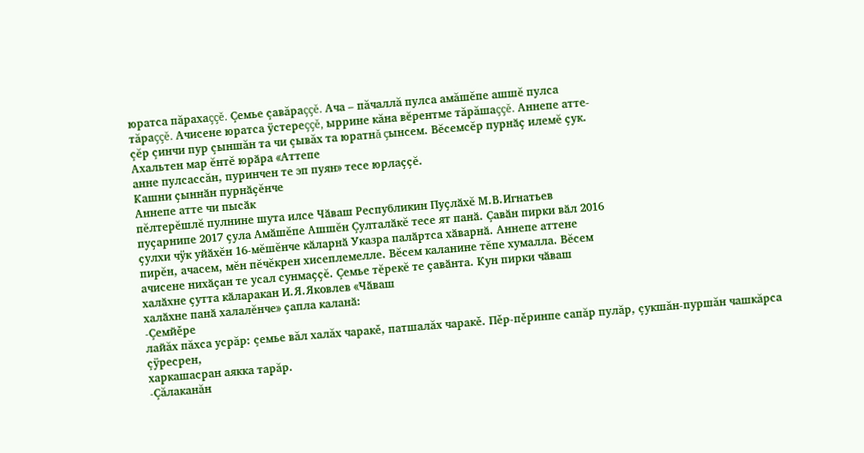юратса пăрахаççĕ. Çемье çавăраççĕ. Ача – пăчаллă пулса амăшĕпе ашшĕ пулса
тăраççĕ. Ачисене юратса ÿстереççĕ, ыррине кăна вĕрентме тăрăшаççĕ. Аннепе атте-
çĕр çинчи пур çыншăн та чи çывăх та юратнă çынсем. Вĕсемсĕр пурнӑҫ илемĕ ҫук.
Ахальтен мар ĕнтĕ юрӑра «Аттепе
анне пулсассăн, пуринчен те эп пуян» тесе юрлаҫҫĕ.
Кашни ҫыннӑн пурнӑҫĕнче
Аннепе атте чи пысӑк
пĕлтерĕшлĕ пулнине шута илсе Чӑваш Республикин Пуҫлӑхĕ М.В.Игнатьев
пуҫарнипе 2017 ҫула Амӑшĕпе Ашшĕн Çулталӑкĕ тесе ят панӑ. Çавӑн пирки вӑл 2016
ҫулхи чÿк уйӑхĕн 16-мĕшĕнче кӑларнӑ Указра палӑртса хӑварнӑ. Аннепе аттене
пирĕн, ачасем, мĕн пĕчĕкрен хисеплемелле. Вĕсем каланине тĕпе хумалла. Вĕсем
ачисене нихӑҫан те усал сунмаҫҫĕ. Çемье тĕрекĕ те ҫавӑнта. Кун пирки чӑваш
халӑхне ҫутта кӑларакан И.Я.Яковлев «Чӑваш
халӑхне панӑ халалĕнче» ҫапла каланӑ:
-Çемйěре
лайăх пăхса усрăр: çемье вăл халăх чаракě, патшалăх чаракě. Пěр-пěринпе сапăр пулăр, çукшăн-пуршăн чашкăрса çÿресрен,
харкашасран аякка тарăр.
-Çăлаканăн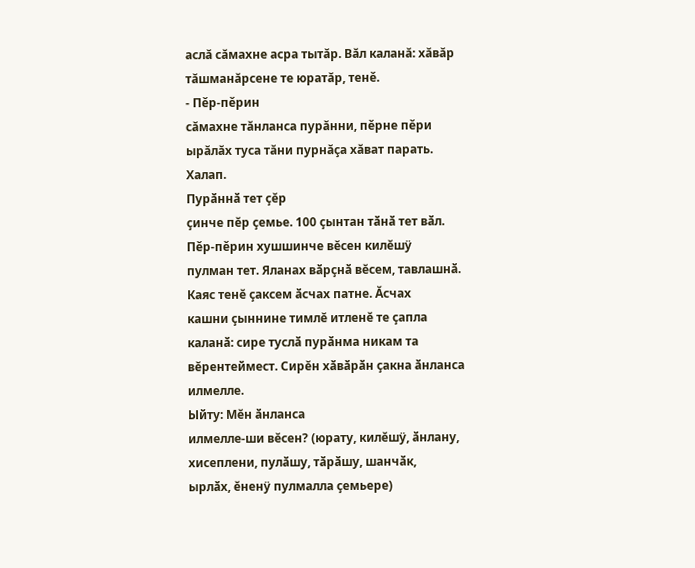аслă сăмахне асра тытăр. Вăл каланă: хăвăр тăшманăрсене те юратăр, тенě.
- Пěр-пěрин
сăмахне тăнланса пурăнни, пěрне пěри ырăлăх туса тăни пурнăçа хăват парать.
Халап.
Пурӑннӑ тет ҫĕр
ҫинче пĕр ҫемье. 100 ҫынтан тӑнӑ тет вӑл. Пěр-пěрин хушшинче вĕсен килĕшÿ
пулман тет. Яланах вӑрҫнӑ вĕсем, тавлашнӑ. Каяс тенĕ ҫаксем ӑсчах патне. Ăсчах
кашни ҫыннине тимлĕ итленĕ те ҫапла каланӑ: сире туслӑ пурӑнма никам та
вĕрентеймест. Сирĕн хӑвӑрӑн ҫакна ӑнланса илмелле.
Ыйту: Мĕн ӑнланса
илмелле-ши вĕсен? (юрату, килĕшÿ, ӑнлану, хисеплени, пулӑшу, тӑрӑшу, шанчӑк,
ырлӑх, ĕненÿ пулмалла ҫемьере)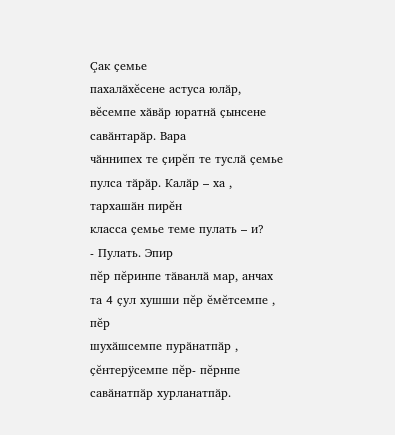Çак ҫемье
пахалӑхĕсене астуса юлӑр, вĕсемпе хӑвӑр юратнӑ ҫынсене савӑнтарӑр. Вара
чӑннипех те ҫирĕп те туслӑ ҫемье пулса тӑрӑр. Калӑр – ха , тархашӑн пирĕн
класса ҫемье теме пулать – и?
- Пулать. Эпир
пĕр пĕринпе тӑванлӑ мар, анчах та 4 ҫул хушши пĕр ĕмĕтсемпе , пĕр
шухӑшсемпе пурӑнатпӑр , ҫĕнтерÿсемпе пĕр- пĕрнпе савӑнатпӑр хурланатпӑр.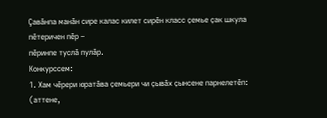Çавӑнпа манӑн сире калас килет сирĕн класс ҫемье ҫак шкула пĕтеричен пĕр –
пĕринпе туслӑ пулӑр.
Конкурссем:
1. Хам чĕрери юратӑва ҫемьери чи ҫывӑх ҫынсене парнелетĕп:
(аттене,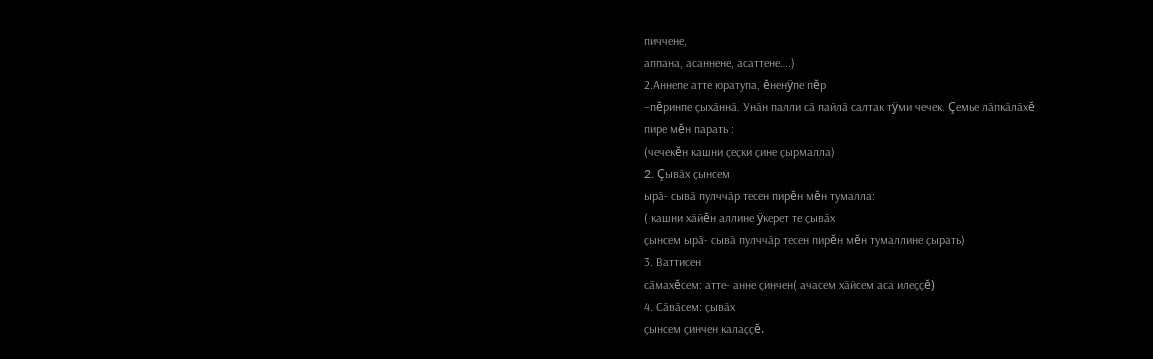пиччене,
аппана, асаннене, асаттене….)
2.Аннепе атте юратупа, ĕненÿпе пĕр
–пĕринпе ҫыхӑннӑ. Унӑн палли сӑ пайлӑ салтак тÿми чечек. Çемье лӑпкӑлӑхĕ
пире мĕн парать :
(чечекĕн кашни ҫеҫки ҫине ҫырмалла)
2. Çывӑх ҫынсем
ырӑ- сывӑ пулччӑр тесен пирĕн мĕн тумалла:
( кашни хӑйĕн аллине ÿкерет те ҫывӑх
ҫынсем ырӑ- сывӑ пулччӑр тесен пирĕн мĕн тумаллине ҫырать)
3. Ваттисен
сӑмахĕсем: атте- анне ҫинчен( ачасем хӑйсем аса илеҫҫĕ)
4. Сӑвӑсем: ҫывӑх
ҫынсем ҫинчен калаҫҫĕ.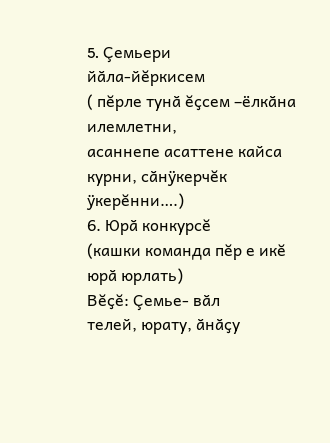5. Çемьери
йӑла-йĕркисем
( пĕрле тунӑ ĕҫсем –ёлкӑна илемлетни,
асаннепе асаттене кайса курни, сӑнÿкерчĕк ÿкерĕнни….)
6. Юрӑ конкурсĕ
(кашки команда пĕр е икĕ юрӑ юрлать)
Вĕҫĕ: Çемье- вӑл
телей, юрату, ӑнӑҫу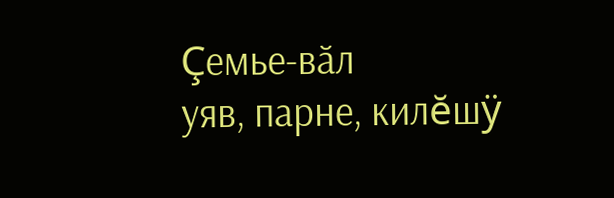Çемье-вӑл
уяв, парне, килĕшÿ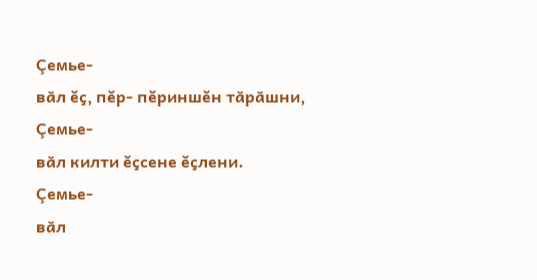Çемье-
вӑл ĕҫ, пĕр- пĕриншĕн тӑрӑшни,
Çемье-
вӑл килти ĕҫсене ĕҫлени.
Çемье-
вӑл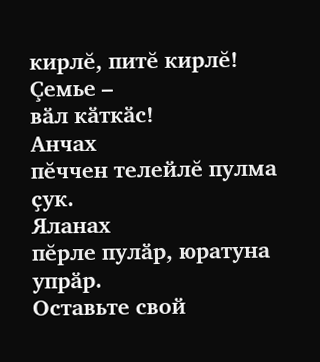кирлĕ, питĕ кирлĕ!
Çемье –
вӑл кӑткӑс!
Анчах
пĕччен телейлĕ пулма ҫук.
Яланах
пĕрле пулӑр, юратуна упрӑр.
Оставьте свой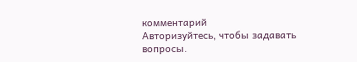комментарий
Авторизуйтесь, чтобы задавать вопросы.